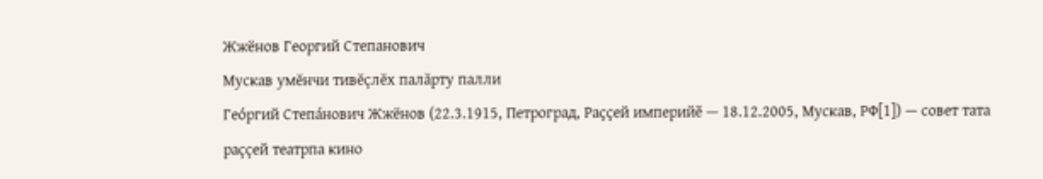Жжёнов Георгий Степанович
Мускав умĕнчи тивĕçлĕх палăрту палли
Гео́ргий Степа́нович Жжёнов (22.3.1915, Петроград, Раҫҫей империйӗ — 18.12.2005, Мускав, РФ[1]) — совет тата раççей театрпа кино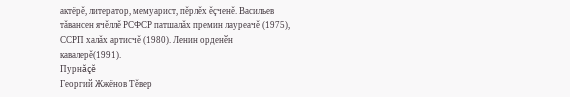актёрĕ, литератор, мемуарист, пĕрлĕх ĕçченĕ. Васильев тăвансен ячĕллĕ РСФСР патшалăх премин лауреачĕ (1975), ССРП халăх артисчĕ (1980). Ленин орденӗн кавалерĕ(1991).
Пурнăçĕ
Георгий Жжёнов Тĕвер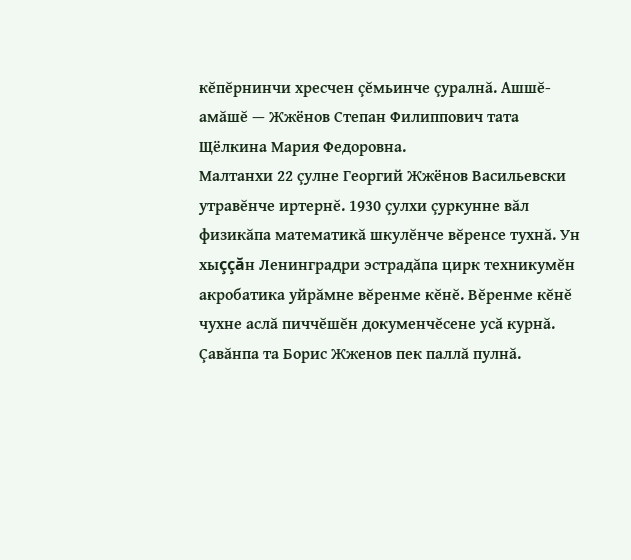кĕпĕрнинчи хресчен çĕмьинче çуралнă. Ашшĕ-амăшĕ — Жжёнов Степан Филиппович тата Щёлкина Мария Федоровна.
Малтанхи 22 çулне Георгий Жжёнов Васильевски утравĕнче иртернĕ. 1930 çулхи çуркунне вăл физикăпа математикă шкулĕнче вĕренсе тухнă. Ун хыççăн Ленинградри эстрадăпа цирк техникумĕн акробатика уйрăмне вĕренме кĕнĕ. Вĕренме кĕнĕ чухне аслă пиччĕшĕн докуменчĕсене усă курнă. Çавăнпа та Борис Жженов пек паллă пулнă.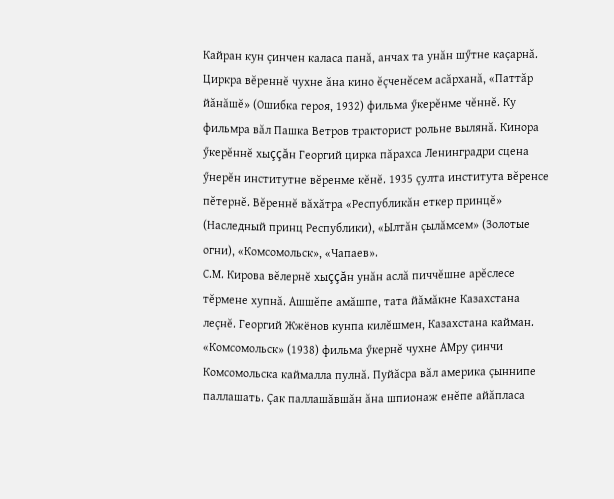Кайран кун çинчен каласа панă, анчах та унăн шӳтне каçарнă.
Циркра вĕреннĕ чухне ăна кино ĕçченĕсем асăрханă, «Паттăр йăнăшĕ» (Ошибка героя, 1932) фильма ӳкерĕнме чĕннĕ. Ку фильмра вăл Пашка Ветров тракторист рольне вылянă. Кинора ӳкерĕннĕ хыççăн Георгий цирка пăрахса Ленинградри сцена ӳнерĕн институтне вĕренме кĕнĕ. 1935 çулта института вĕренсе пĕтернĕ. Вĕреннĕ вăхăтра «Республикăн еткер принцĕ» (Наследный принц Республики), «Ылтăн çылăмсем» (Золотые огни), «Комсомольск», «Чапаев».
С.М. Кирова вĕлернĕ хыççăн унăн аслă пиччĕшне арĕслесе тĕрмене хупнă. Ашшĕпе амăшпе, тата йăмăкне Казахстана леçнĕ. Георгий Жжёнов кунпа килĕшмен, Казахстана кайман. «Комсомольск» (1938) фильма ӳкернĕ чухне АМру çинчи Комсомольска каймалла пулнă. Пуйăсра вăл америка çыннипе паллашать. Çак паллашăвшăн ăна шпионаж енĕпе айăпласа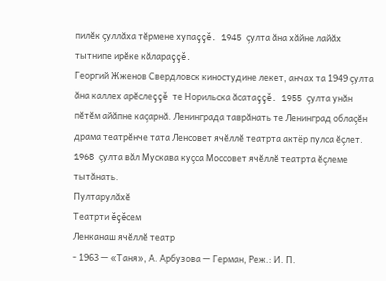пилĕк çуллăха тĕрмене хупаççĕ. 1945 çулта ăна хăйне лайăх тытнипе ирĕке кăлараççĕ.
Георгий Жженов Свердловск киностудине лекет, анчах та 1949 çулта ăна каллех арĕслеççĕ те Норильска ăсатаççĕ. 1955 çулта унăн пĕтĕм айăпне каçарнă. Ленинграда таврăнать те Ленинград облаçĕн драма театрĕнче тата Ленсовет ячĕллĕ театрта актёр пулса ĕçлет. 1968 çулта вăл Мускава куçса Моссовет ячĕллĕ театрта ĕçлеме тытăнать.
Пултарулăхĕ
Театрти ĕçĕсем
Ленканаш ячĕллĕ театр
- 1963 — «Таня», А. Арбузова — Герман, Реж.: И. П.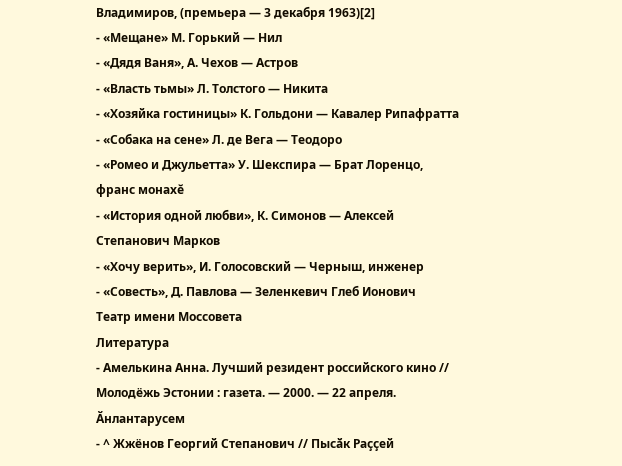Владимиров, (премьера — 3 декабря 1963)[2]
- «Мещане» М. Горький — Нил
- «Дядя Ваня», А. Чехов — Астров
- «Власть тьмы» Л. Толстого — Никита
- «Хозяйка гостиницы» К. Гольдони — Кавалер Рипафратта
- «Собака на сене» Л. де Вега — Теодоро
- «Ромео и Джульетта» У. Шекспира — Брат Лоренцо, франс монахĕ
- «История одной любви», К. Симонов — Алексей Степанович Марков
- «Хочу верить», И. Голосовский — Черныш, инженер
- «Совесть», Д. Павлова — Зеленкевич Глеб Ионович
Театр имени Моссовета
Литература
- Амелькина Анна. Лучший резидент российского кино // Молодёжь Эстонии : газета. — 2000. — 22 апреля.
Ӑнлантарусем
- ^ Жжёнов Георгий Степанович // Пысӑк Раҫҫей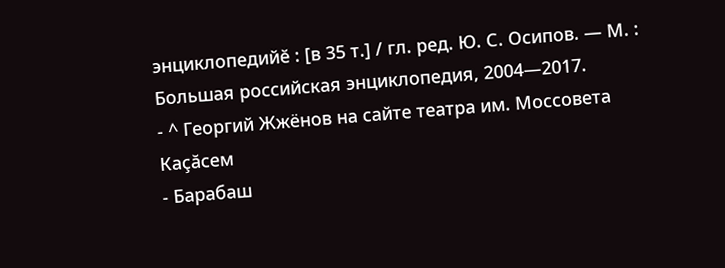энциклопедийӗ : [в 35 т.] / гл. ред. Ю. С. Осипов. — М. : Большая российская энциклопедия, 2004—2017.
- ^ Георгий Жжёнов на сайте театра им. Моссовета
Каçăсем
- Барабаш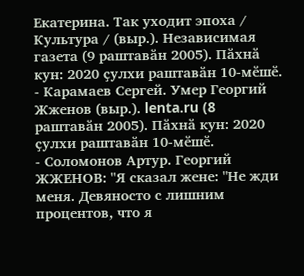Екатерина. Так уходит эпоха / Культура / (выр.). Независимая газета (9 раштавӑн 2005). Пӑхнӑ кун: 2020 ҫулхи раштавӑн 10-мӗшӗ.
- Карамаев Сергей. Умер Георгий Жженов (выр.). lenta.ru (8 раштавӑн 2005). Пӑхнӑ кун: 2020 ҫулхи раштавӑн 10-мӗшӗ.
- Соломонов Артур. Георгий ЖЖЕНОВ: "Я сказал жене: "Не жди меня. Девяносто с лишним процентов, что я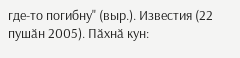где-то погибну" (выр.). Известия (22 пушӑн 2005). Пӑхнӑ кун: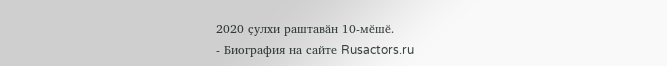2020 ҫулхи раштавӑн 10-мӗшӗ.
- Биография на сайте Rusactors.ru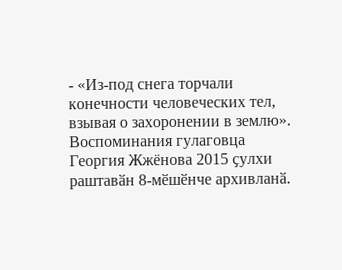- «Из-под снега торчали конечности человеческих тел, взывая о захоронении в землю». Воспоминания гулаговца Георгия Жжёнова 2015 ҫулхи раштавӑн 8-мӗшӗнче архивланӑ.